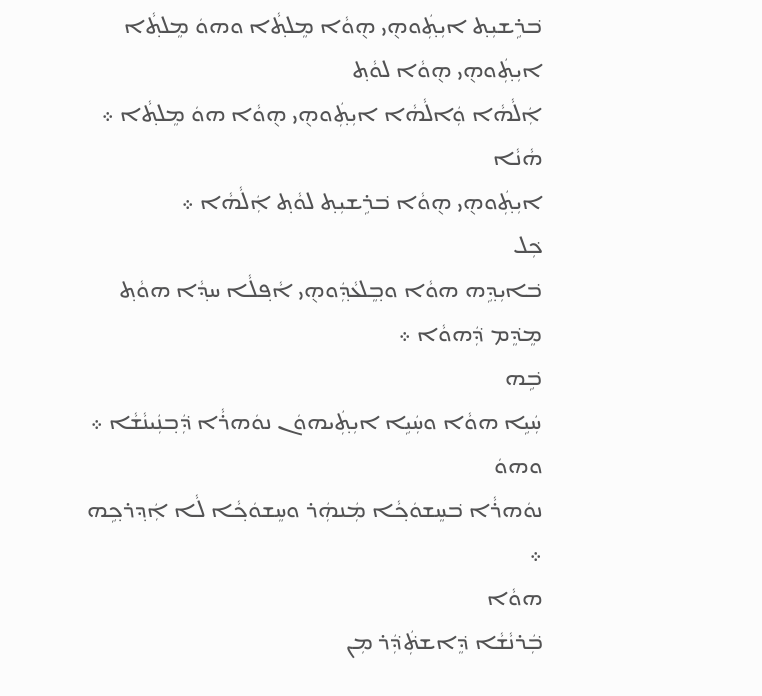ܒ݁ܪܹܫܝܼܬ݂ ܐܝܼܬ݂ܲܘܗ݈ܝ ܗ݈ܘܵܐ ܡܸܠܬ݂ܵܐ ܘܗܘܿ ܡܸܠܬ݂ܵܐ ܐܝܼܬ݂ܲܘܗ݈ܝ ܗ݈ܘܵܐ ܠܘܵܬ݂
ܐܲܠܵܗܵܐ ܘܲܐܠܵܗܵܐ ܐܝܼܬ݂ܲܘܗ݈ܝ ܗ݈ܘܵܐ ܗܘܿ ܡܸܠܬ݂ܵܐ ܀
ܗܵܢܵܐ
ܐܝܼܬ݂ܲܘܗ݈ܝ ܗ݈ܘܵܐ ܒ݁ܪܹܫܝܼܬ݂ ܠܘܵܬ݂ ܐܲܠܵܗܵܐ ܀
ܟܼ݁ܠ
ܒ݁ܐܝܼܕ݂ܹܗ ܗܘܵܐ ܘܒ݂ܸܠܥܵܕ݂ܲܘܗ݈ܝ ܐܵܦ݂ܠܵܐ ܚܕ݂ܵܐ ܗܘܵܬ݂ ܡܸܕܸ݁ܡ ܕ݁ܲܗܘܵܐ ܀
ܒܹ݁ܗ
ܚܲܝܹܐ ܗܘܵܐ ܘܚܲܝܹܐ ܐܝܼܬ݂ܲܝܗܘܿܢ ܢܘܿܗܪܵܐ ܕ݁ܲܒ݂ܢܲܝܢܵܫܵܐ ܀
ܘܗܘܿ
ܢܘܿܗܪܵܐ ܒ݁ܚܸܫܘܿܟ݂ܵܐ ܡܲܢܗܲܪ ܘܚܸܫܘܿܟ݂ܵܐ ܠܵܐ ܐܲܕ݂ܪܟ݂ܹܗ ܀
ܗܘܵܐ
ܒ݁ܲܪܢܵܫܵܐ ܕܸ݁ܐܫܬ݁ܲܕ݁ܲܪ ܡܼܢ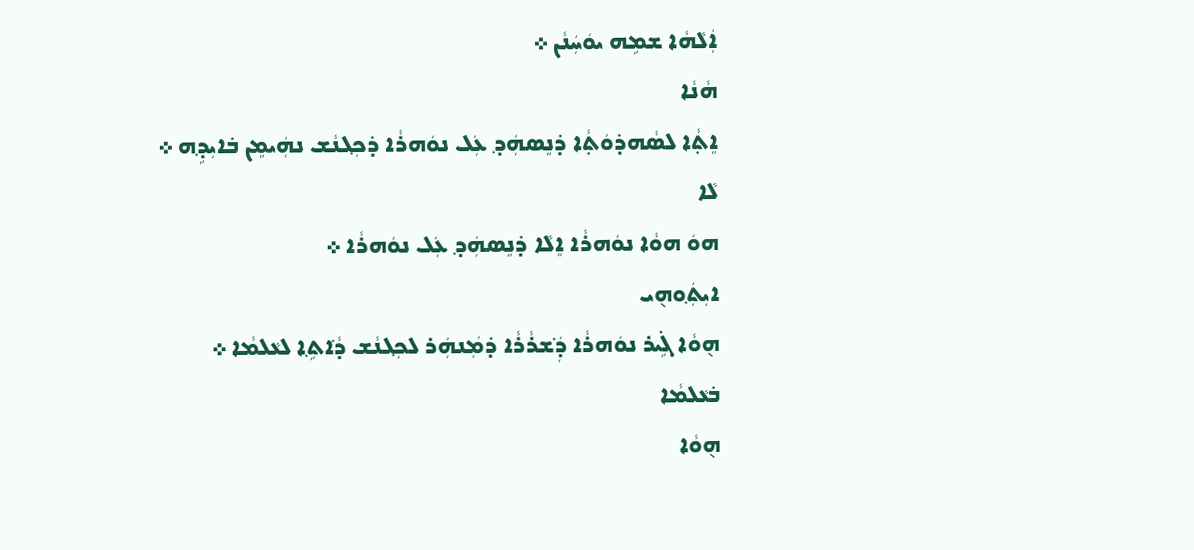ܐܲܠܵܗܵܐ ܫܡܹܗ ܝܘܿܚܲܢܵܢ ܀
ܗܵܢܵܐ
ܐܸܬ݂ܵܐ ܠܣܵܗܕ݁ܘܿܬ݂ܵܐ ܕ݁ܢܸܣܗܲܕ݂ ܥܲܠ ܢܘܿܗܪܵܐ ܕ݁ܟ݂ܼܠܢܵܫ ܢܗܲܝܡܸܢ ܒ݁ܐܝܼܕ݂ܹܗ ܀
ܠܵܐ
ܗܘܿ ܗܘܵܐ ܢܘܿܗܪܵܐ ܐܸܠܵܐ ܕ݁ܢܸܣܗܲܕ݂ ܥܲܠ ܢܘܿܗܪܵܐ ܀
ܐܝܼܬ݂ܲܘܗ݈ܝ
ܗ݈ܘܵܐ ܓܹ݁ܝܪ ܢܘܿܗܪܵܐ ܕ݁ܲܫܪܵܪܵܐ ܕ݁ܡܲܢܗܲܪ ܠܟ݂ܼܠܢܵܫ ܕ݁ܵܐܬ݂ܹܐ ܠܥܵܠܡܵܐ ܀
ܒ݁ܥܵܠܡܵܐ
ܗ݈ܘܵܐ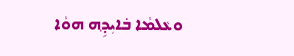ܘܥܵܠܡܵܐ ܒ݁ܐܝܼܕ݂ܹܗ ܗܘܵܐ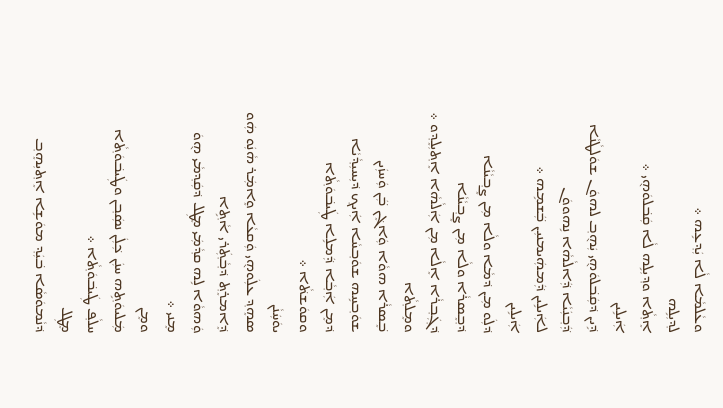ܘܥܵܠܡܵܐ ܠܵܐ ܝܲܕ݂ܥܹܗ ܀
ܠܕ݂ܝܼܠܹܗ
ܐܸܬ݂ܵܐ ܘܕ݂ܝܼܠܹܗ ܠܵܐ ܩܲܒ݁ܠܘܿܗ݈ܝ ܀
ܐܲܝܠܹܝܢ
ܕܹ݁ܝܢ ܕ݁ܩܲܒ݁ܠܘܿܗ݈ܝ ܝܲܗ݈ܒ݂ ܠܗܘܿܢ ܫܘܿܠܛܵܢܵܐ ܕ݁ܲܒ݂ܢܲܝܵܐ ܕ݁ܲܐܠܵܗܵܐ ܢܹܗܘܘܿܢ
ܠܐܲܝܠܹܝܢ ܕ݁ܲܡܗܲܝܡܢܝܼܢ ܒ݁ܲܫܡܹܗ ܀
ܐܲܝܠܹܝܢ
ܕ݁ܠܲܘ ܡܼܢ ܕ݁ܡܵܐ ܘܠܵܐ ܡܼܢ ܨܸܒ݂ܝܵܢܵܐ ܕ݁ܒ݂ܸܣܪܵܐ ܘܠܵܐ ܡܼܢ ܨܸܒ݂ܝܵܢܵܐ
ܕ݁ܓ݂ܲܒ݂ܪܵܐ ܐܸܠܵܐ ܡܼܢ ܐܲܠܵܗܵܐ ܐܸܬ݂ܝܼܠܸܕ݂ܘ ܀
ܘܡܸܠܬ݂ܵܐ
ܒܸ݁ܣܪܵܐ ܗܘܵܐ ܘܲܐܓܸ݁ܢ ܒ݁ܲܢ ܘܲܚܙܲܝܢ ܫܘܿܒ݂ܚܹܗ ܫܘܿܒ݂ܚܵܐ ܐܲܝܟ݂ ܕ݁ܝܼܚܝܼܕ݂ܵܝܵܐ
ܕ݁ܡܸܢ ܐܲܒ݂ܵܐ ܕ݁ܲܡܠܹܐ ܛܲܝܒ݁ܘܿܬ݂ܵܐ ܘܩܘܿܫܬ݁ܵܐ ܀
ܝܘܿܚܲܢܵܢ
ܣܗܸܕ݂ ܥܠܲܘܗ݈ܝ ܘܲܩܥܵܐ ܘܸܐܡܲܪ ܗܵܢܲܘ ܗܲܘ ܕܸ݁ܐܡܪܸܬ݂ ܕ݁ܒ݂ܵܬ݂ܲܪܝ ܐܵܬ݂ܹܐ
ܘܲܗܘܵܐ ܠܹܗ ܩܕ݂ܵܡܲܝ ܡܸܛܼܠ ܕ݁ܩܲܕ݂ܡܵܝ ܗ݈ܘܿ ܡܸܢܝ ܀
ܘܡܸܢ
ܡܲܠܝܘܿܬ݂ܹܗ ܚܢܲܢ ܟܼ݁ܠܲܢ ܢܣܲܒ݂ܢ ܘܛܲܝܒ݁ܘܿܬ݂ܵܐ ܚܠܵܦ݂ ܛܲܝܒ݁ܘܿܬ݂ܵܐ ܀
ܡܸܛܼܠ
ܕ݁ܢܵܡܘܿܣܵܐ ܒ݁ܝܲܕ݂ ܡܘܿܫܹܐ ܐܸܬ݂ܝܼܗܸܒ݂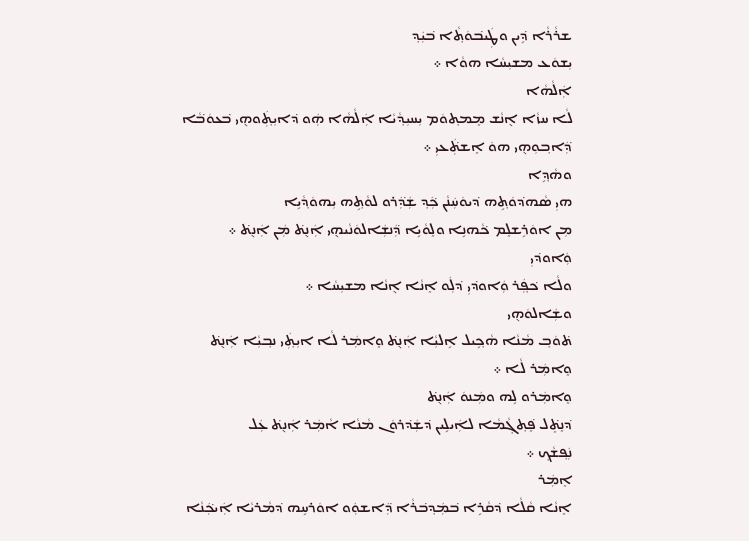ܫܪܵܪܵܐ ܕܹ݁ܝܢ ܘܛܲܝܒ݁ܘܿܬ݂ܵܐ ܒ݁ܝܲܕ݂
ܝܼܫܘܿܥ ܡܫܝܼܚܵܐ ܗܘܵܐ ܀
ܐܲܠܵܗܵܐ
ܠܵܐ ܚܙܵܐ ܐ݈ܢܵܫ ܡܸܡܬ݂ܘܿܡ ܝܼܚܝܼܕ݂ܵܝܵܐ ܐܲܠܵܗܵܐ ܗܲܘ ܕ݁ܐܝܼܬ݂ܲܘܗ݈ܝ ܒ݁ܥܘܿܒ݁ܵܐ
ܕ݁ܲܐܒ݂ܘܼܗ݈ܝ ܗܘܿ ܐܸܫܬ݁ܲܥܝܼ ܀
ܘܗܵܕ݂ܹܐ
ܗܝܼ ܣܵܗܕ݁ܘܿܬ݂ܹܗ ܕ݁ܝܘܿܚܲܢܵܢ ܟ݁ܲܕ݂ ܫܲܕ݁ܲܪܘ ܠܘܵܬ݂ܹܗ ܝܼܗܘܿܕ݂ܵܝܹܐ
ܡܼܢ ܐܘܿܪܹܫܠܸܡ ܟ݁ܵܗܢܹܐ ܘܠܸܘܵܝܹܐ ܕ݁ܲܢܫܲܐܠܘܿܢܵܝܗ݈ܝ ܐܲܢ݈ܬ݁ ܡܲܢ ܐܲܢ݈ܬ݁ ܀
ܘܲܐܘܕ݁ܝܼ
ܘܠܵܐ ܟ݁ܦ݂ܲܪ ܘܲܐܘܕ݁ܝܼ ܕ݁ܠܲܘ ܐܸܢܵܐ ܐ݈ܢܵܐ ܡܫܝܼܚܵܐ ܀
ܘܫܲܐܠܘܿܗ݈ܝ
ܬ݁ܘܿܒ݂ ܡܵܢܵܐ ܗܵܟ݂ܹܝܠ ܐܹܠܝܼܵܐ ܐܲܢ݈ܬ݁ ܘܸܐܡܲܪ ܠܵܐ ܐܝܼܬ݂ܲܝ ܢܒ݂ܝܼܵܐ ܐܲܢ݈ܬ݁
ܘܸܐܡܲܪ ܠܵܐ ܀
ܘܸܐܡܲܪܘ ܠܹܗ ܘܡܲܢܘܿ ܐܲܢ݈ܬ݁
ܕ݁ܢܸܬܸ݁ܠ ܦܸ݁ܬ݂ܓ݂ܵܡܵܐ ܠܐܲܝܠܹܝܢ ܕ݁ܫܲܕ݁ܪܘܿܢ ܡܵܢܵܐ ܐܵܡܲܪ ܐܲܢ݈ܬ݁ ܥܲܠ
ܢܲܦ݂ܫܵܟ݂ ܀
ܐܸܡܲܪ
ܐܸܢܵܐ ܩܵܠܵܐ ܕ݁ܩܵܪܹܐ ܒ݁ܡܲܕ݂ܒ݁ܪܵܐ ܕ݁ܲܐܫܘܲܘ ܐܘܿܪܚܹܗ ܕ݁ܡܵܪܝܵܐ ܐܲܝܟ݁ܲܢܵܐ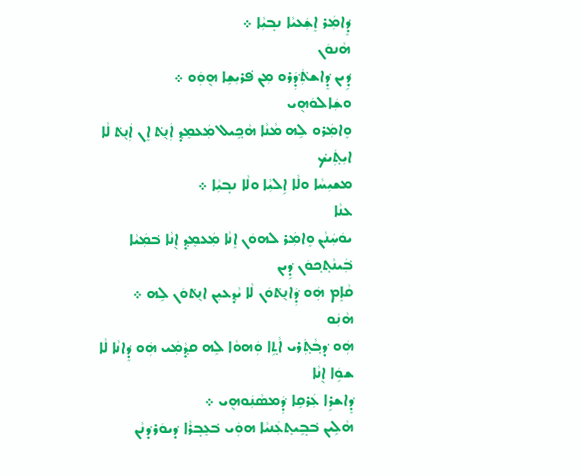ܕܸ݁ܐܡܲܪ ܐܸܫܲܥܝܵܐ ܢܒ݂ܝܼܵܐ ܀
ܗܵܢܘܿܢ
ܕܹ݁ܝܢ ܕܸ݁ܐܫܬ݁ܲܕ݁ܲܪܘ ܡܼܢ ܦ݁ܪܝܼܫܹܐ ܗ݈ܘܲܘ ܀
ܘܫܲܐܠܘܿܗ݈ܝ
ܘܸܐܡܲܪܘ ܠܹܗ ܡܵܢܵܐ ܗܵܟ݂ܹܝܠ ܡܲܥܡܸܕ݂ ܐܲܢ݈ܬ݁ ܐܸܢ ܐܲܢ݈ܬ݁ ܠܵܐ ܐܝܼܬ݂ܲܝܟ݁
ܡܫܝܼܚܵܐ ܘܠܵܐ ܐܹܠܝܼܵܐ ܘܠܵܐ ܢܒ݂ܝܼܵܐ ܀
ܥܢܵܐ
ܝܘܿܚܲܢܵܢ ܘܸܐܡܲܪ ܠܗܘܿܢ ܐܸܢܵܐ ܡܲܥܡܸܕ݂ ܐ݈ܢܵܐ ܒ݁ܡܲܝܵܐ ܒ݁ܲܝܢܵܬ݂ܟ݂ܘܿܢ ܕܹ݁ܝܢ
ܩܵܐܸܡ ܗܲܘ ܕ݁ܲܐܢ݈ܬ݁ܘܿܢ ܠܵܐ ܝܵܕ݂ܥܝܼܢ ܐܢ݈ܬ݁ܘܿܢ ܠܹܗ ܀
ܗܵܢܲܘ
ܗܲܘ ܕ݁ܒ݂ܵܬ݂ܲܪܝ ܐܵܬ݂ܹܐ ܘܲܗܘܵܐ ܠܹܗ ܩܕ݂ܵܡܲܝ ܗܲܘ ܕܸ݁ܐܢܵܐ ܠܵܐ ܫܘܹܿܐ ܐ݈ܢܵܐ
ܕܸ݁ܐܫܪܹܐ ܥܲܪܩܹܐ ܕ݁ܲܡܣܵܢܲܘܗ݈ܝ ܀
ܗܵܠܹܝܢ ܒ݁ܒ݂ܹܝܬ݂ܥܲܢܝܵܐ ܗܘܲܝ ܒ݁ܥܸܒ݂ܪܵܐ ܕ݁ܝܘܿܪܕ݁ܢܵܢ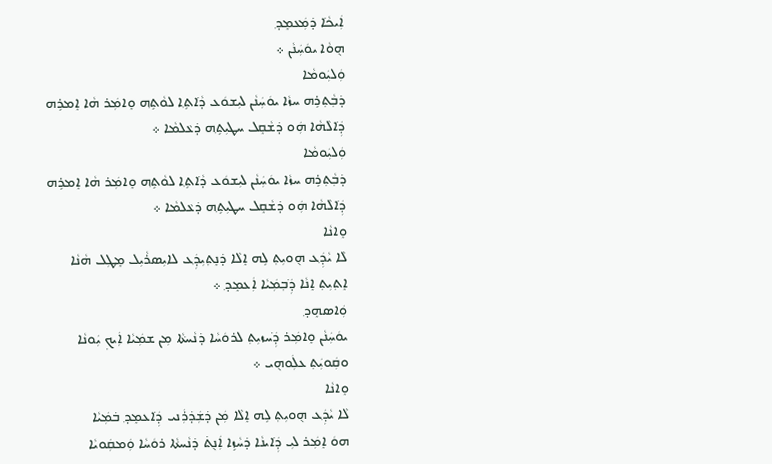ܐܲܝܟ݁ܵܐ ܕ݁ܡܲܥܡܸܕ݂
ܗ݈ܘܵܐ ܝܘܿܚܲܢܵܢ ܀
ܘܲܠܝܲܘܡܵܐ
ܕ݁ܒ݂ܵܬ݂ܪܹܗ ܚܙܵܐ ܝܘܿܚܲܢܵܢ ܠܝܼܫܘܿܥ ܕ݁ܵܐܬ݂ܹܐ ܠܘܵܬ݂ܹܗ ܘܸܐܡܲܪ ܗܵܐ ܐܸܡܪܹܗ
ܕ݁ܲܐܠܵܗܵܐ ܗܲܘ ܕ݁ܫܵܩܸܠ ܚܛܝܼܬ݂ܹܗ ܕ݁ܥܵܠܡܵܐ ܀
ܘܲܠܝܲܘܡܵܐ
ܕ݁ܒ݂ܵܬ݂ܪܹܗ ܚܙܵܐ ܝܘܿܚܲܢܵܢ ܠܝܼܫܘܿܥ ܕ݁ܵܐܬ݂ܹܐ ܠܘܵܬ݂ܹܗ ܘܸܐܡܲܪ ܗܵܐ ܐܸܡܪܹܗ
ܕ݁ܲܐܠܵܗܵܐ ܗܲܘ ܕ݁ܫܵܩܸܠ ܚܛܝܼܬ݂ܹܗ ܕ݁ܥܵܠܡܵܐ ܀
ܘܸܐܢܵܐ
ܠܵܐ ܝܵܕ݂ܲܥ ܗ݈ܘܝܼܬ݂ ܠܹܗ ܐܸܠܵܐ ܕ݁ܢܸܬ݂ܝܼܕ݂ܲܥ ܠܐܝܼܣܪܵܝܼܠ ܡܸܛܼܠ ܗܵܢܵܐ
ܐܸܬ݂ܝܼܬ݂ ܐܸܢܵܐ ܕ݁ܲܒ݂ܡܲܝܵܐ ܐܲܥܡܸܕ݂ ܀
ܘܲܐܣܗܸܕ݂
ܝܘܿܚܲܢܵܢ ܘܸܐܡܲܪ ܕ݁ܲܚܙܝܼܬ݂ ܠܪܘܿܚܵܐ ܕ݁ܢܵܚܬ݁ܵܐ ܡܼܢ ܫܡܲܝܵܐ ܐܲܝܟ݂ ܝܲܘܢܵܐ
ܘܩܲܘܝܲܬ݂ ܥܠܲܘܗ݈ܝ ܀
ܘܸܐܢܵܐ
ܠܵܐ ܝܵܕ݂ܲܥ ܗ݈ܘܝܼܬ݂ ܠܹܗ ܐܸܠܵܐ ܡܲܢ ܕ݁ܫܲܕ݁ܪܲܢܝ ܕ݁ܲܐܥܡܸܕ݂ ܒ݁ܡܲܝܵܐ
ܗܘܿ ܐܸܡܲܪ ܠܝܼ ܕ݁ܲܐܝܢܵܐ ܕ݁ܚܵܙܹܐ ܐܲܢ݈ܬ݁ ܕ݁ܢܵܚܬ݁ܵܐ ܪܘܿܚܵܐ ܘܲܡܩܲܘܝܵܐ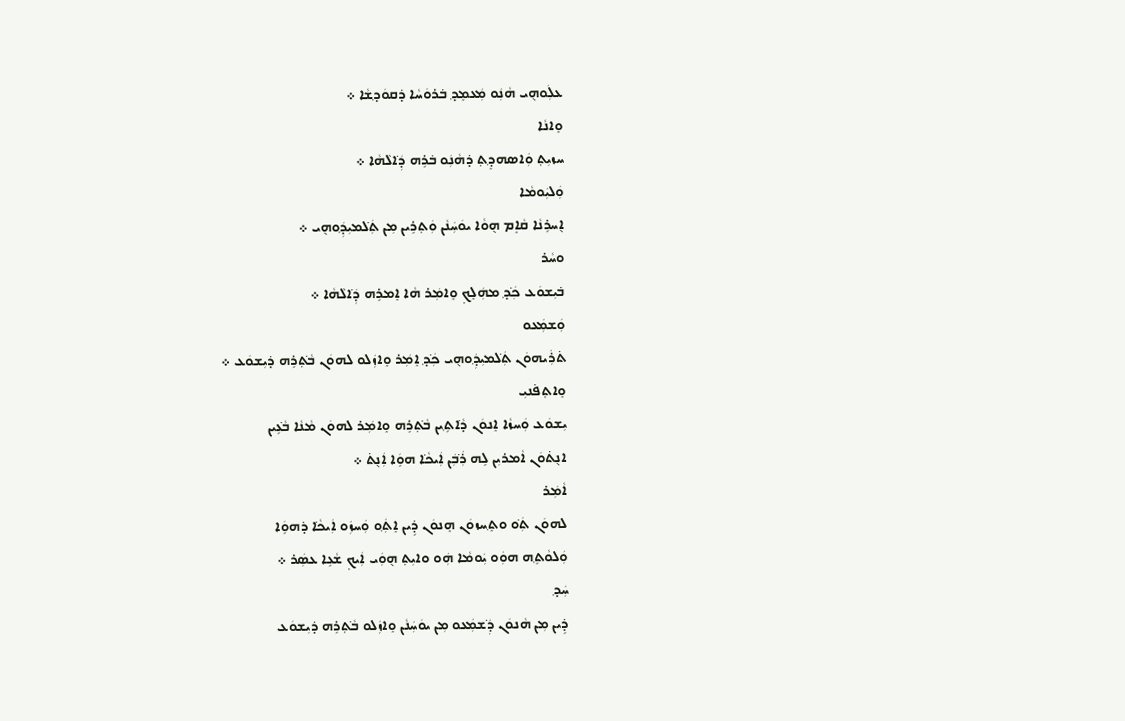ܥܠܲܘܗ݈ܝ ܗܵܢܲܘ ܡܲܥܡܸܕ݂ ܒ݁ܪܘܿܚܵܐ ܕ݁ܩܘܿܕ݂ܫܵܐ ܀
ܘܸܐܢܵܐ
ܚܙܝܼܬ݂ ܘܲܐܣܗܕ݂ܸܬ݂ ܕ݁ܗܵܢܲܘ ܒ݁ܪܹܗ ܕ݁ܲܐܠܵܗܵܐ ܀
ܘܲܠܝܲܘܡܵܐ
ܐ݈ܚܪܹܢܵܐ ܩܵܐܸܡ ܗ݈ܘܵܐ ܝܘܿܚܲܢܵܢ ܘܲܬ݂ܪܹܝܢ ܡܼܢ ܬ݁ܲܠܡܝܼܕ݂ܲܘܗ݈ܝ ܀
ܘܚܵܪ
ܒ݁ܝܼܫܘܿܥ ܟ݁ܲܕ݂ ܡܗܲܠܸܟ݂ ܘܸܐܡܲܪ ܗܵܐ ܐܸܡܪܹܗ ܕ݁ܲܐܠܵܗܵܐ ܀
ܘܲܫܡܲܥܘ
ܬ݁ܪܲܝܗܘܿܢ ܬ݁ܲܠܡܝܼܕ݂ܲܘܗ݈ܝ ܟ݁ܲܕ݂ ܐܸܡܲܪ ܘܸܐܙܲܠܘ ܠܗܘܿܢ ܒ݁ܵܬ݂ܪܹܗ ܕ݁ܝܼܫܘܿܥ ܀
ܘܸܐܬ݂ܦ݁ܢܝܼ
ܝܼܫܘܿܥ ܘܲܚܙܵܐ ܐܸܢܘܿܢ ܕ݁ܵܐܬ݂ܹܝܢ ܒ݁ܵܬ݂ܪܹܗ ܘܸܐܡܲܪ ܠܗܘܿܢ ܡܵܢܵܐ ܒ݁ܵܥܹܝܢ
ܐܢ݈ܬ݁ܘܿܢ ܐܵܡܪܝܼܢ ܠܹܗ ܪܲܒ݁ܲܢ ܐܲܝܟ݁ܵܐ ܗܘܹܿܐ ܐܲܢ݈ܬ݁ ܀
ܐܵܡܲܪ
ܠܗܘܿܢ ܬ݁ܲܘ ܘܬ݂ܸܚܙܘܿܢ ܗܸܢܘܿܢ ܕܹ݁ܝܢ ܐܸܬ݂ܲܘ ܘܲܚܙܲܘ ܐܲܝܟ݁ܵܐ ܕ݁ܗܘܹܿܐ
ܘܲܠܘܵܬ݂ܹܗ ܗܘܲܘ ܝܲܘܡܵܐ ܗܲܘ ܘܐܝܼܬ݂ ܗ݈ܘܲܝ ܐܲܝܟ݂ ܫܵܥܹܐ ܥܣܲܪ ܀
ܚܲܕ݂
ܕܹ݁ܝܢ ܡܼܢ ܗܵܢܘܿܢ ܕ݁ܲܫܡܲܥܘ ܡܼܢ ܝܘܿܚܲܢܵܢ ܘܸܐܙܲܠܘ ܒ݁ܵܬ݂ܪܹܗ ܕ݁ܝܼܫܘܿܥ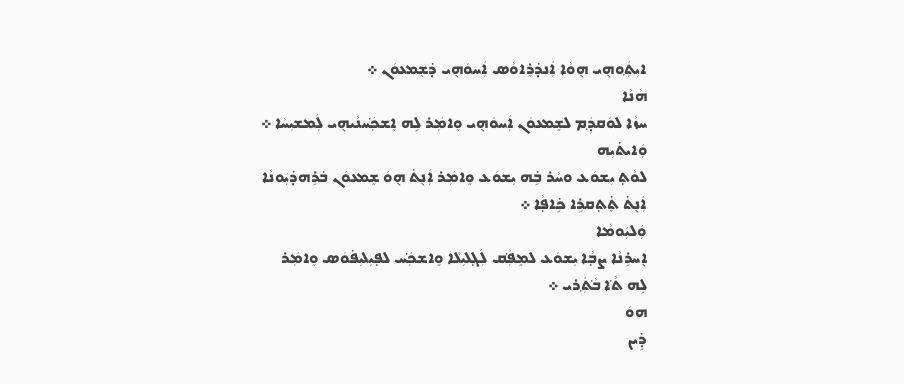ܐܝܼܬ݂ܲܘܗ݈ܝ ܗ݈ܘܵܐ ܐܲܢܕ݁ܪܸܐܘܵܣ ܐܲܚܘܿܗ݈ܝ ܕ݁ܫܸܡܥܘܿܢ ܀
ܗܵܢܵܐ
ܚܙܵܐ ܠܘܿܩܕ݂ܲܡ ܠܫܸܡܥܘܿܢ ܐܲܚܘܿܗ݈ܝ ܘܸܐܡܲܪ ܠܹܗ ܐܸܫܟ݁ܲܚܢܵܝܗ݈ܝ ܠܲܡܫܝܼܚܵܐ ܀
ܘܲܐܝܬ݁ܝܼܗ
ܠܘܵܬ݂ ܝܼܫܘܿܥ ܘܚܵܪ ܒܹ݁ܗ ܝܼܫܘܿܥ ܘܸܐܡܲܪ ܐܲܢ݈ܬ݁ ܗ݈ܘܿ ܫܸܡܥܘܿܢ ܒ݁ܪܹܗܕ݁ܝܲܘܢܵܐ
ܐܲܢ݈ܬ݁ ܬܸ݁ܬ݂ܩܪܹܐ ܟܹ݁ܐܦ݂ܵܐ ܀
ܘܲܠܝܲܘܡܵܐ
ܐ݈ܚܪܹܢܵܐ ܨܒ݂ܵܐ ܝܼܫܘܿܥ ܠܡܸܦ݁ܲܩ ܠܲܓ݂ܠܝܼܠܵܐ ܘܸܐܫܟ݁ܲܚ ܠܦ݂ܝܼܠܝܼܦ݁ܘܿܣ ܘܸܐܡܲܪ
ܠܹܗ ܬ݁ܵܐ ܒ݁ܵܬ݂ܲܪܝ ܀
ܗܘܿ
ܕܹ݁ܝܢ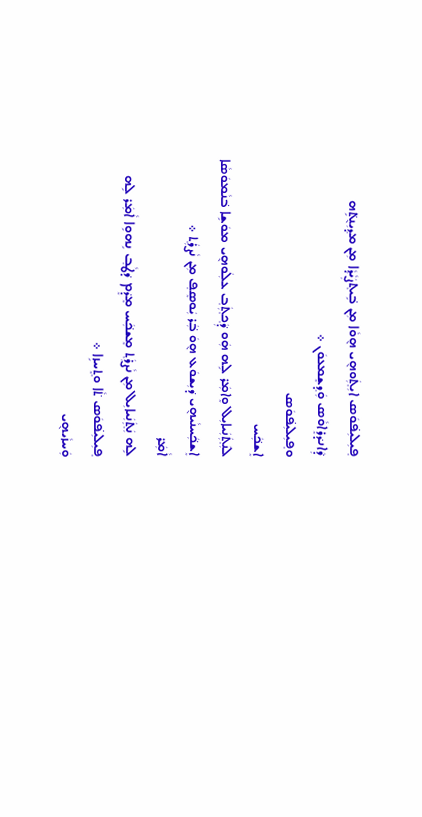ܦ݂ܝܼܠܝܼܦ݁ܘܿܣ ܐܝܼܬ݂ܲܘܗ݈ܝ ܗ݈ܘܵܐ ܡܼܢ ܒܹ݁ܝܬ݂ܨܲܝܵܕ݂ܵܐ ܡܼܢ ܡܕ݂ܝܼܢ݈ܬܹ݁ܗ
ܕ݁ܲܐܢܕ݁ܪܸܐܘܵܣ ܘܲܕ݂ܫܸܡܥܘܿܢ ܀
ܘܦ݂ܝܼܠܝܼܦ݁ܘܿܣ
ܐܸܫܟ݁ܲܚ
ܠܢܲܬ݂ܲܢܲܝܐܝܼܠ ܘܸܐܡܲܪ ܠܹܗ ܗܲܘ ܕ݁ܲܟ݂ܬ݂ܲܒ݂ ܥܠܲܘܗ݈ܝ ܡܘܿܫܹܐ ܒ݁ܢܵܡܘܿܣܵܐ
ܐܸܫܟ݁ܲܚܢܵܝܗ݈ܝ ܕ݁ܝܼܫܘܿܥ ܗ݈ܘܿ ܒ݁ܲܪ ܝܲܘܣܸܦ݂ ܡܼܢ ܢܵܨܪܲܬ݂ ܀
ܐܵܡܲܪ
ܠܹܗ ܢܲܬ݂ܲܢܲܝܐܝܼܠ ܡܼܢ ܢܵܨܪܲܬ݂ ܡܸܫܟ݁ܲܚ ܡܸܕܸ݁ܡ ܕ݁ܛܵܒ݂ ܢܹܗܘܹܐ ܐܵܡܲܪ ܠܹܗ
ܦ݂ܝܼܠܝܼܦ݁ܘܿܣ ܬ݁ܵܐ ܘܬ݂ܸܚܙܹܐ ܀
ܘܲܚܙܵܝܗ݈ܝ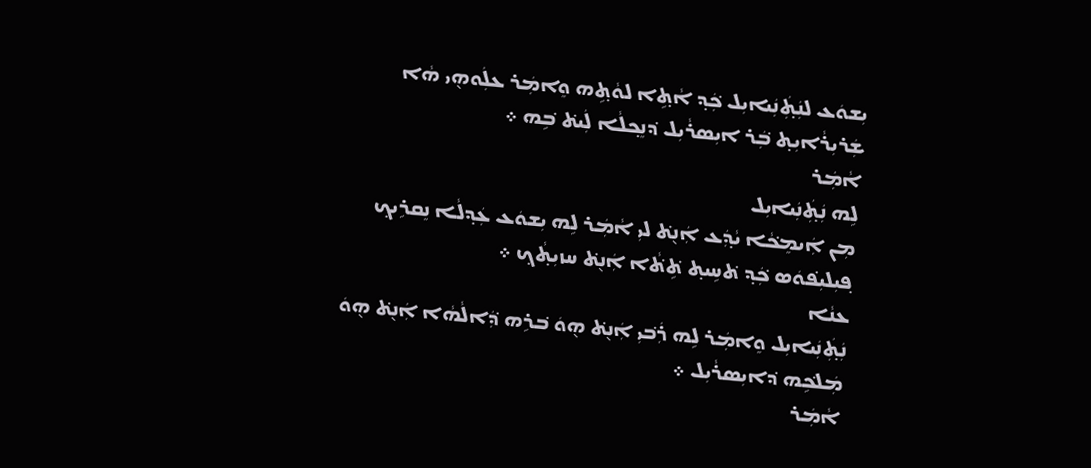ܝܼܫܘܿܥ ܠܢܲܬ݂ܲܢܲܝܐܝܼܠ ܟ݁ܲܕ݂ ܐܵܬ݂ܹܐ ܠܘܵܬ݂ܹܗ ܘܸܐܡܲܪ ܥܠܲܘܗ݈ܝ ܗܵܐ
ܫܲܪܝܼܪܵܐܝܼܬ݂ ܒ݁ܲܪ ܐܝܼܣܪܵܝܼܠ ܕ݁ܢܸܟ݂ܠܵܐ ܠܲܝܬ݁ ܒܹ݁ܗ ܀
ܐܵܡܲܪ
ܠܹܗ ܢܲܬ݂ܲܢܲܝܐܝܼܠ
ܡܼܢ ܐܲܝܡܸܟ݁ܵܐ ܝܵܕ݂ܲܥ ܐܲܢ݈ܬ݁ ܠܝܼ ܐܵܡܲܪ ܠܹܗ ܝܼܫܘܿܥ ܥܲܕ݂ܠܵܐ ܢܸܩܪܹܝܟ݂
ܦ݂ܝܼܠܝܼܦ݁ܘܿܣ ܟ݁ܲܕ݂ ܬ݁ܚܹܝܬ݂ ܬܹ݁ܬ݁ܵܐ ܐܲܢ݈ܬ݁ ܚܙܝܼܬ݂ܵܟ݂ ܀
ܥܢܵܐ
ܢܲܬ݂ܲܢܲܝܐܝܼܠ ܘܸܐܡܲܪ ܠܹܗ ܪܲܒ݁ܝܼ ܐܲܢ݈ܬ݁ ܗ݈ܘܿ ܒ݁ܪܹܗ ܕ݁ܲܐܠܵܗܵܐ ܐܲܢ݈ܬ݁ ܗ݈ܘܿ
ܡܲܠܟܹ݁ܗ ܕ݁ܐܝܼܣܪܵܝܼܠ ܀
ܐܵܡܲܪ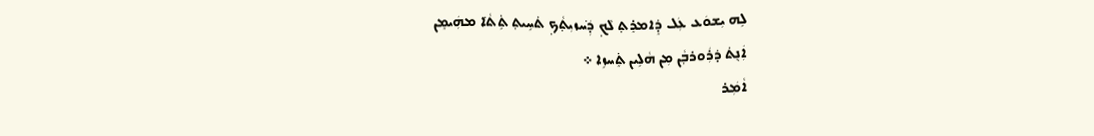ܠܹܗ ܝܼܫܘܿܥ ܥܲܠ ܕܸ݁ܐܡܪܸܬ݂ ܠܵܟ݂ ܕ݁ܲܚܙܝܼܬ݂ܵܟ݂ ܬ݁ܚܹܝܬ݂ ܬܹ݁ܬ݁ܵܐ ܡܗܲܝܡܸܢ
ܐܲܢ݈ܬ݁ ܕ݁ܪܲܘܪܒ݂ܵܢ ܡܼܢ ܗܵܠܹܝܢ ܬܸ݁ܚܙܹܐ ܀
ܐܵܡܲܪ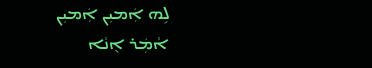ܠܹܗ ܐܲܡܝܼܢ ܐܲܡܝܼܢ
ܐܵܡܲܪ ܐ݈ܢܵܐ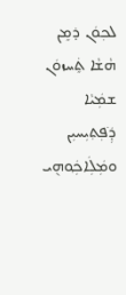ܠܟ݂ܘܿܢ ܕ݁ܡܸܢ ܗܵܫܵܐ ܬܸ݁ܚܙܘܿܢ ܫܡܲܝܵܐ ܕ݁ܲܦ݂ܬ݂ܝܼܚܝܼܢ
ܘܡܲܠܲܐܟ݂ܲܘܗ݈ܝ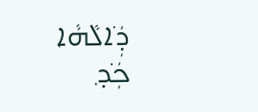ܕ݁ܲܐܠܵܗܵܐ ܟ݁ܲܕ݂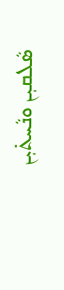ܣܵܠܩܝܼܢ ܘܢܵܚܬ݁ܝܼܢ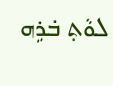ܠܘܵܬ݂ ܒ݁ܪܹܗ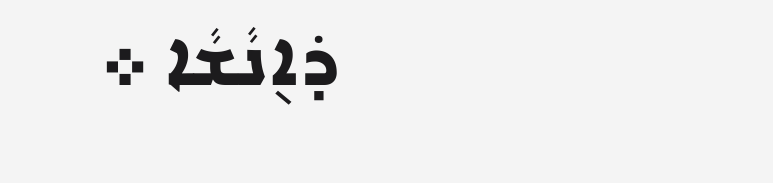ܕ݁ܐ݈ܢܵܫܵܐ ܀